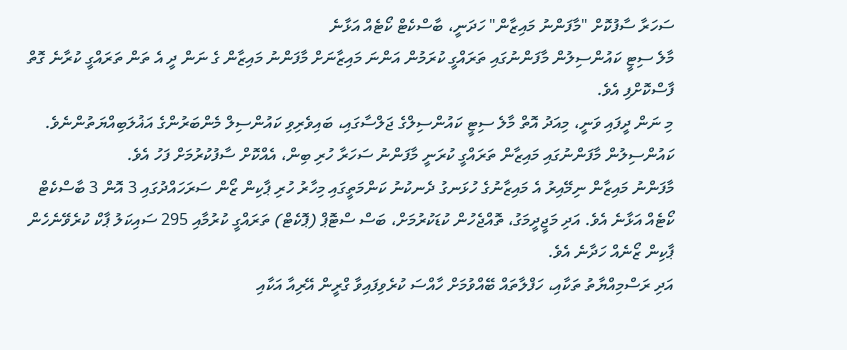ސަހަރާ ސާފުކޮށް "މާފަންނު މައިޒާން" ހަދަނީ، ބާސްކެޓް ކޯޓެއް އަޅާނެ
މާލެ ސިޓީ ކައުންސިލުން މާފަންނުގައި ތަރައްގީ ކުރަމުން އަންނަ މައިޒާނަށް މާފަންނު މައިޒާން ގެ ނަން ދީ އެ ތަން ތަރައްގީ ކުރާނެ ގޮތް ފާސްކޮށްފި އެވެ.
މި ނަން ދީފައި ވަނީ، މިއަދު އޮތް މާލެ ސިޓީ ކައުންސިލްގެ ޖަލްސާގައި، ބައިވެރިވި ކައުންސިލް މެންބަރުންގެ އަޣުލަބިއްޔަތުންނެވެ.
ކައުންސިލުން މާފަންނުގައި މައިޒާން ތަރައްގީ ކުރަނީ މާފަންނު ސަހަރާ ހުރި ބިން، އެއްކޮށް ސާފުކުރުމަށް ފަހު އެވެ.
މާފަންނު މައިޒާން ނިމޭއިރު އެ މައިޒާނުގެ ހުޅަނގު ދެނކުނު ކަންމަތީގައި މިހާރު ހުރި ޕާކިން ޒޯން ސަރަހައްދުގައި 3 އޮން 3 ބާސްކެޓް ކޯޓެއް އަޅާނެ އެވެ. އަދި މަޖީދީމަގު، ތޮއްޖެހުން ކުޑަކުރުމަށް، ބަސް ސްޓޮޕް (ޕޮކެޓް) ތަރައްގީ ކުރުމާއި 295 ސައިކަލު ޕާކް ކުރެވޭނެހެން ޕާކިން ޒޯނެއް ހަދާނެ އެވެ.
އަދި ރަސްމިއްޔާތު ތަކާއި، ހަފްލާތައް ބޭއްވުމަށް ހާއްސަ ކުރެވިފައިވާ ގްރީން އޭރިއާ އަކާއި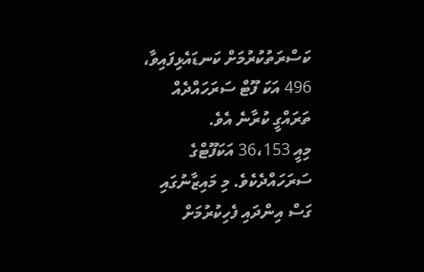ކަސްރަތުކުރުމަށް ކަނޑައެޅިފައިވާ، 496 އަކަ ފޫޓް ސަރަހައްދެއް ތަރައްގީ ކުރާނެ އެވެ.
މިއީ 36،153 އަކަފޫޓްގެ ސަރަހައްދެކެވެ. މި މައިޒާނުގައި ގަސް އިންދައި ފެހިކުރުމަށް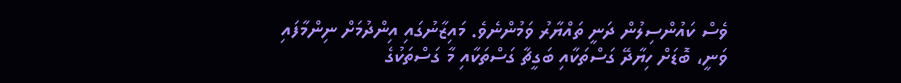ވެސް ކައުންސިލުން ދަނީ ތައްޔާރު ވަމުންނެވެ. މައިޒާނުގައި އިންދުމަށް ނިންމާފައި ވަނީ، ބޮޑަށް ހިޔާދޭ ގަސްތަކާއި ބަގީޗާ ގަސްތަކާއި މާ ގަސްތަކުގެ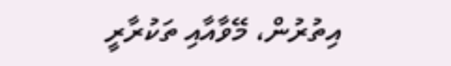އިތުރުން، މޭވާއާއި ތަކުރާރީ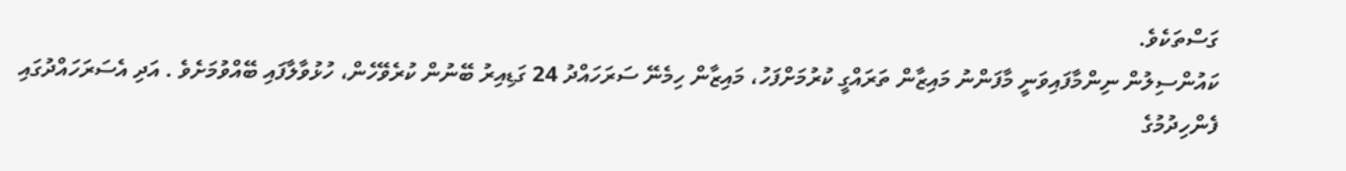ގަސްތަކެވެ.
ކައުންސިލުން ނިންމާފައިވަނީ މާފަންނު މައިޒާން ތަރައްގީ ކުރުމަށްފަހު، މައިޒާން ހިމެނޭ ސަރަހައްދު 24 ގަޑިއިރު ބޭނުން ކުރެވޭހެން، ހުޅުވާލާފައި ބޭއްވުމަށެވެ . އަދި އެސަރަހައްދުގައި ފެންހިދުމުގެ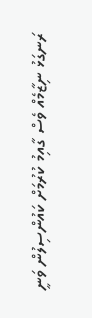ރަނގަޅު ނިޒާމެއް ވެސް ގާއިމު ކުރުމަށް ކައުންސިލުން ވަނީ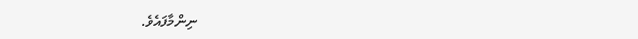ނިންމާފައެވެ.